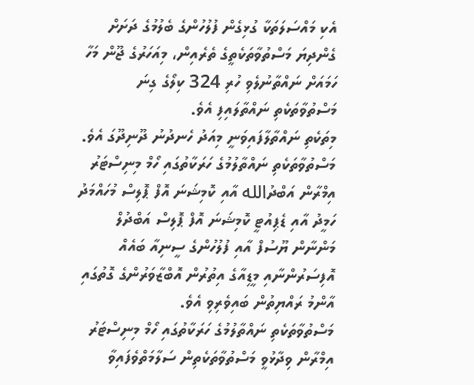އެކި މައްސަލަތަކާ ގުޅިގެން ފުލުހުންގެ ބެލުމުގެ ދަށަށް ގެންދިޔަ މަސްތުވާތަކެތީގެ ތެރެއިން، މިއަހަރުގެ ޖޫން މަހާ ހަމައަށް ނައްތާނުލެވި ހުރި 324 ކިލޯގެ ގިނަ މަސްތުވާތަކެތި ނައްތާލައިފި އެވެ.
މިތަކެތި ނައްތާލާފައިވަނީ މިއަދު ހެނދުނު ދޫނިދޫގަ އެވެ. މަސްތުވާތަކެތި ނައްތާލުމުގެ ހަރަކާތުގައި ހޯމް މިނިސްޓަރު އިމްރާން އަބްދުالله އާއި ކޮމިޝަނަ އޮފް ޕޮލިސް މުހައްމަދު ހަމީދު އާއި ޑެޕިއުޓީ ކޮމިޝަނަ އޮފް ޕޮލިސް އަބްދުލް މަންނާން ޔޫސުފް އާއި ފުލުހުންގެ ސީނިއާ ބައެއް އޮފިސަރުންނާއި މީޑިއާގެ އިތުރުން އޮބްޒާވަރުންގެ ގޮތުގައި އާންމު ރައްޔިތުން ބައިވެރިވި އެވެ.
މަސްތުވާތަކެތި ނައްތާލުމުގެ ހަރަކާތުގައި ހޯމް މިނިސްޓަރު އިމްރާން ވިދާޅުވީ މަސްތުވާތަކެތިން ސަލާމަތްވެފައިވާ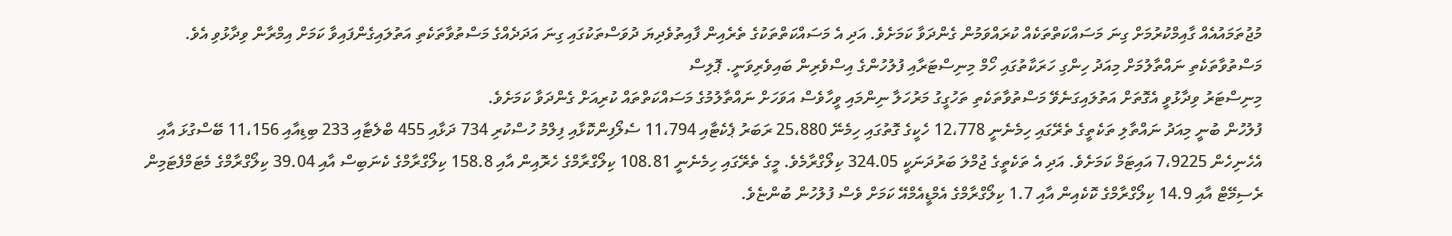މުޖުތަމައުއެއް ގާއިމްކުރުމަށް ގިނަ މަސައްކަތްތަކެއް ކުރައްވަމުން ގެންދަވާ ކަމަށެވެ. އަދި އެ މަސައްކަތްތަކުގެ ތެރެއިން ފާއިތުވެދިޔަ ދުވަސްތަކުގައި ގިނަ އަދަދެއްގެ މަސްތުވާތަކެތި އަތުލައިގެންފައިވާ ކަމަށް އިމްރާން ވިދާޅުވި އެވެ.
މަސްތުވާތަކެތި ނައްތާލުމަށް މިއަދު ހިންގި ހަރަކާތުގައި ހޯމް މިނިސްޓަރާއި ފުލުހުންގެ އިސްވެރިން ބައިވެރިވަނީ. ޕޮލިސް
މިނިސްޓަރު ވިދާޅުވީ އެގޮތަށް އަތުލައިގަނެވޭ މަސްތުވާތަކެތި ތަހުގީގު މަރުހަލާ ނިންމައި ވީހާވެސް އަވަހަށް ނައްތާލުމުގެ މަސައްކަތްތައް ކުރިއަށް ގެންދަވާ ކަމަށެވެ.
ފުލުހުން ބުނީ މިއަދު ނައްތާލި ތަކެތީގެ ތެރޭގައި ހިމެނެނީ 12،778 ހެކީގެ ގޮތުގައި ހިމެނޭ 25،880 ރަބަރު ޕެކެޓާއި 11،794 ސެލޯފިންކޮޅާއި ފިލްމު ހުސްކުރި 734 ދަޅާއި 455 ބްލެޓާއި 233 ބިޑިއާއި 11،156 ބޭސްގުޅަ އާއި އެހެނިހެން 7،9225 އައިޓަމް ކަމަށެވެ. އަދި އެ ތަކެތީގެ ޖުމްލަ ބަރުދަނަކީ 324.05 ކިލޯގްރާމެވެ. މީގެ ތެރޭގައި ހިމެނެނީ 108.81 ކިލޯގްރާމްގެ ހެރޮއިން އާއި 158.8 ކިލޯގްރާމްގެ ކެނަބިސް އާއި 39.04 ކިލޯގްރާމްގެ މެޓަމްފެޓަމިން ރެސިމޭޓް އާއި 14.9 ކިލޯގްރާމްގެ ކޮކެއިން އާއި 1.7 ކިލޯގްރާމްގެ އެމްޑީއެމްއޭ ކަމަށް ވެސް ފުލުހުން ބުންޏެވެ.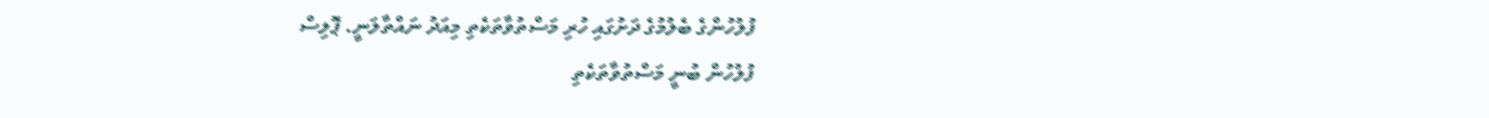ފުލުހުންގެ ބެލުމުގެ ދަށުގައި ހުރި މަސްތުވާތަކެތި މިއަދު ނައްތާލަނީ. ޕޮލިސް
ފުލުހުން ބުނީ މަސްތުވާތަކެތި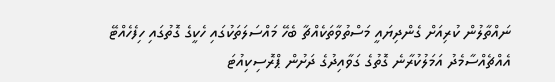ނައްތާލުން ކުރިއަށް ގެންދިޔައީ މަސްތުވާތަކެއްޗާ ބެހޭ މައްސަލަތަކުގައި ހެކީގެ ގޮތުގައި ހިފެހެއްޓޭ އެއްޗެއްސާމެދު އަމަލުކުރާނެ ގޮތުގެ ގަވާއިދުގެ ދަށުން ޕްރޮސިކިއުޓަ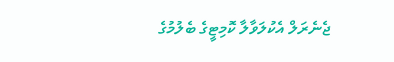ޖެނެރަލް އެކުލަވާލާ ކޮމިޓީގެ ބެލުމުގެ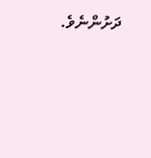ދަށުންނެވެ.